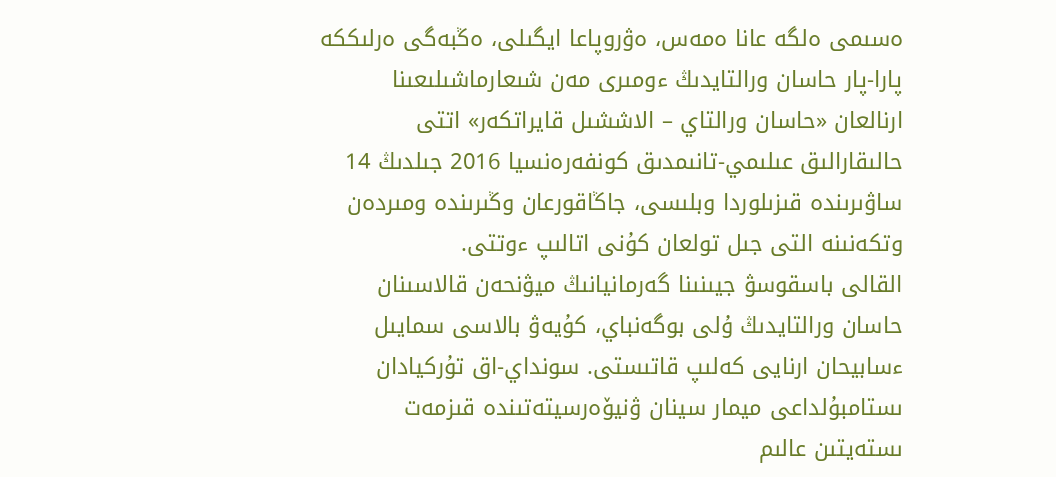ەسىمى ەلگە عانا ەمەس، ەۋروپاعا ايگىلى، ەڭبەگى ەرلىككە پارا-پار حاسان ورالتايدىڭ ءومىرى مەن شىعارماشىلىعىنا ارنالعان «حاسان ورالتاي – الاششىل قايراتكەر» اتتى حالىقارالىق عىلىمي-تانىمدىق كونفەرەنسيا 2016 جىلدىڭ 14 ساۋىرىندە قىزىلوردا وبلىسى، جاڭاقورعان وڭىرىندە ومىردەن وتكەنىنە التى جىل تولعان كۇنى اتالىپ ءوتتى.
القالى باسقوسۋ جيىنىنا گەرمانيانىڭ ميۋنحەن قالاسىنان حاسان ورالتايدىڭ ۇلى بوگەنباي، كۇيەۋ بالاسى سمايىل ءسابيحان ارنايى كەلىپ قاتىستى. سونداي-اق تۇركيادان ىستامبۇلداعى ميمار سينان ۋنيۆەرسيتەتىندە قىزمەت ىستەيتىن عالىم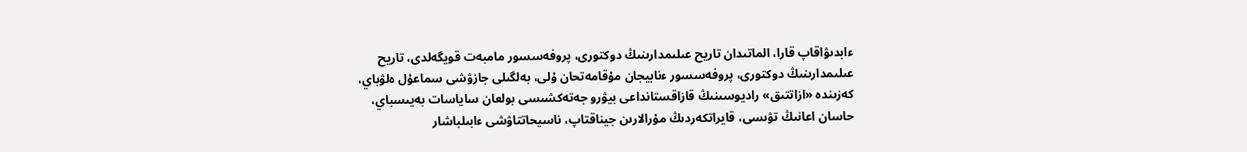ءابدىۋاقاپ قارا، الماتىدان تاريح عىلىمدارىنىڭ دوكتورى، پروفەسسور مامبەت قويگەلدى، تاريح عىلىمدارىنىڭ دوكتورى، پروفەسسور ءنابيجان مۇقامەتحان ۇلى، بەلگىلى جازۋشى سماعۇل ەلۋباي، كەزىندە «ازاتتىق» راديوسىنىڭ قازاقستانداعى بيۋرو جەتەكشىسى بولعان ساياسات بەيىسباي، حاسان اعانىڭ تۋىسى، قايراتكەردىڭ مۇرالارىن جيناقتاپ، ناسيحاتتاۋشى ءابىلباشار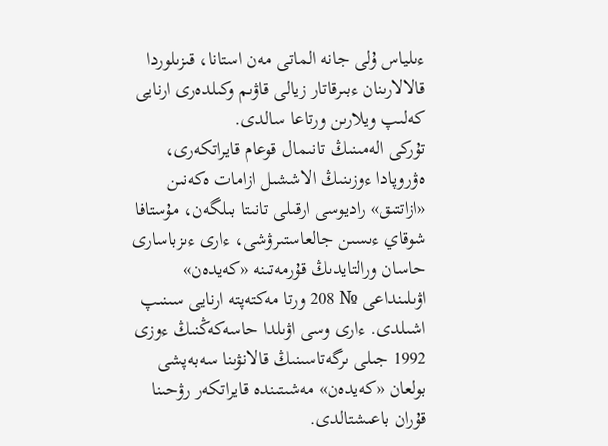ءىلياس ۇلى جانە الماتى مەن استانا، قىزىلوردا قالالارىنان ءبىرقاتار زيالى قاۋىم وكىلدەرى ارنايى كەلىپ ويلارىن ورتاعا سالدى.
تۇركى الەمىنىڭ تانىمال قوعام قايراتكەرى، ەۋروپادا ءوزىنىڭ الاششىل ازامات ەكەنىن «ازاتتىق» راديوسى ارقىلى تانىتا بىلگەن، مۇستافا شوقاي ءىسىن جالعاستىرۋشى، ءارى ءىزباسارى حاسان ورالتايدىڭ قۇرمەتىنە «كەيدەن» اۋىلىنداعى № 208 ورتا مەكتەپتە ارنايى سىنىپ اشىلدى. ءارى وسى اۋىلدا حاسەكەڭنىڭ ءوزى 1992 جىلى ىرگەتاسىنىڭ قالانۋىنا سەبەپشى بولعان «كەيدەن» مەشىتىندە قايراتكەر رۋحىنا قۇران باعىشتالدى.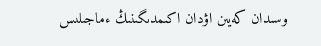وسىدان كەيىن اۋدان اكىمدىگىنىڭ ءماجىلىس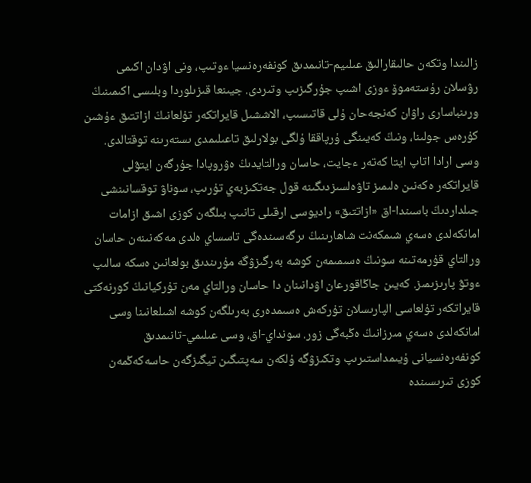زالىندا وتكەن حالىقارالىق عىلىيم-تانىمدىق كونفەرەنسيا ءوتىپ، ونى اۋدان اكىمى رۋسلان رۇستەموۆ ءوزى اشىپ جۇرگىزىپ وتىردى. جيىنعا قىزىلوردا وبلىسى اكىمىنىڭ ورىنباسارى راۋان كەنجەحان ۇلى قاتىسىپ، الاششىل قايراتكەر تۇلعانىڭ ازاتتىق ءۇشىن كۇرەس جولىنا، ونىڭ كەيىنگى ۇرپاققا ۇلگى بولارلىق تاعىلىمدى ىستەرىنە توقتالدى.
وسى ارادا اتاپ ايتا كەتەر ءجايت، حاسان ورالتايدىڭ ەۋروپادا جۇرگەن ايتۋلى قايراتكەر ەكەنىن ەلىمىز تاۋەلسىزدىگىنە قول جەتكىزبەي تۇرىپ، سوناۋ توقسانىنشى جىلداردىڭ باسىندا-اق «ازاتتىق» راديوسى ارقىلى تانىپ بىلگەن كوزى اشىق ازامات امانكەلدى ەسەي شىمكەنت شاھارىنىڭ ىرگەسىندەگى تاسساي ەلدى مەكەنىنەن حاسان ورالتاي قۇرمەتىنە سونىڭ ەسىمىمەن كوشە بەرگىزۋگە مۇرىندىق بولعانىن ەسكە سالىپ ءوتۋ پارىزىمىز. كەيىن جاڭاقورعان اۋدانىنان دا حاسان ورالتاي مەن تۇركيانىڭ كورنەكتى قايراتكەر تۇلعاسى الپارىسلان تۇركەش ەسىمدەرى بەرىلگەن كوشە اشىلعانىنا وسى امانكەلدى ەسەي مىرزانىڭ ەڭبەگى زور. سونداي-اق، وسى عىلىمي-تانىمدىق كونفەرەنسيانى ۇيىمداستىرىپ وتكىزۋگە ۇلكەن سەپتىگىن تيگىزگەن حاسەكەڭمەن كوزى تىرىسىندە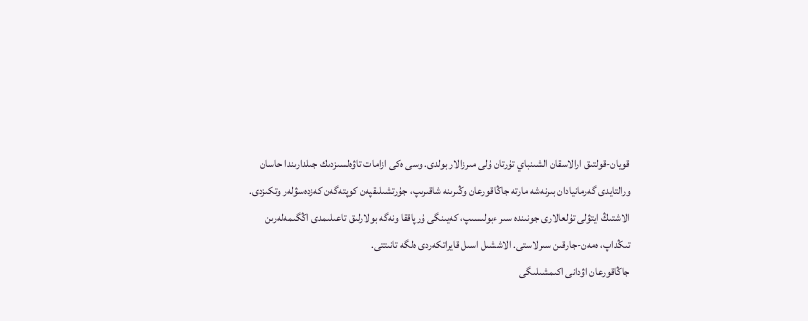قويان-قولتىق ارالاسقان الشىنباي تۇرتان ۇلى مىرزالار بولدى. وسى ەكى ازامات تاۋەلسىزدىك جىلدارىندا حاسان ورالتايدى گەرمانيادان بىرنەشە مارتە جاڭاقورعان وڭىرىنە شاقىرىپ، جۇرتشىلىقپەن كوپتەگەن كەزدەسۋلەر وتكىزدى. الاشتىڭ ايتۋلى تۇلعالارى جونىندە سىر ءبولىسىپ، كەيىنگى ۇرپاققا ونەگە بولارلىق تاعىلىمدى اڭگىمەلەرىن تىڭداپ، ەمەن-جارقىن سىرلاستى. الاششىل اسىل قايراتكەردى ەلگە تانىتتى.
جاڭاقورعان اۋدانى اكىمشىلىگى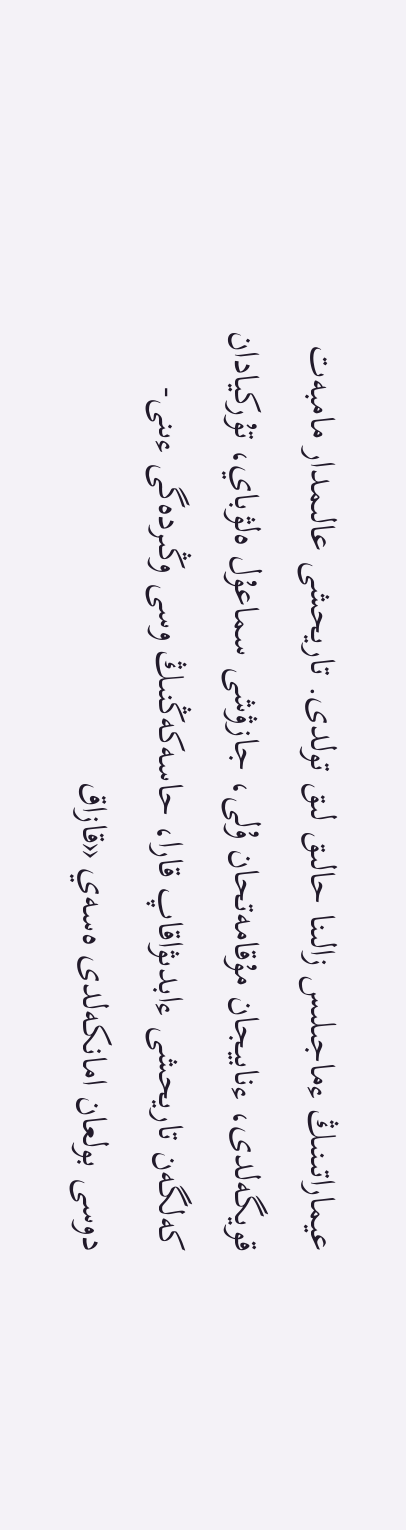عيماراتىنىڭ ءماجىلىس زالىنا حالىق لىق تولدى. تاريحشى عالىمدار مامبەت قويگەلدى، ءنابيجان مۇقامەتحان ۇلى، جازۋشى سماعۇل ەلۋباي، تۇركيادان كەلگەن تاريحشى ءابدىۋاقاپ قارا، حاسەكەڭنىڭ وسى وڭىردەگى ءىنى-دوسى بولعان امانكەلدى ەسەي «قازاق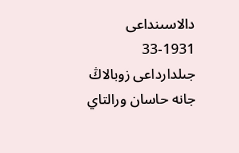دالاسىنداعى 1931-33 جىلدارداعى زوبالاڭ جانە حاسان ورالتاي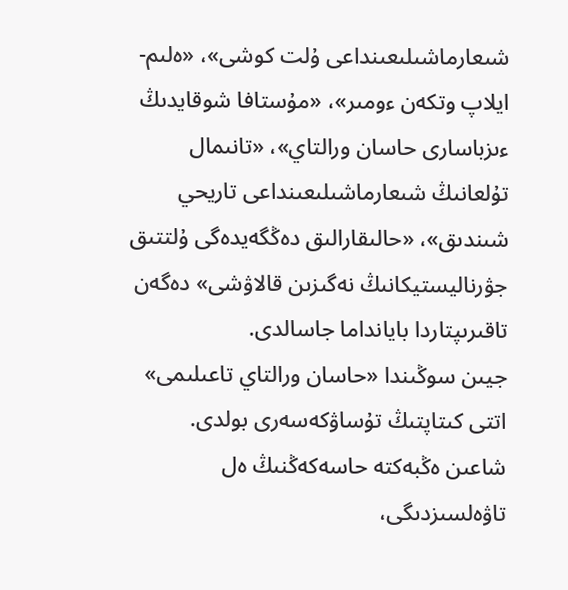شىعارماشىلىعىنداعى ۇلت كوشى»، «ەلىم-ايلاپ وتكەن ءومىر»، «مۇستافا شوقايدىڭ ءىزباسارى حاسان ورالتاي»، «تانىمال تۇلعانىڭ شىعارماشىلىعىنداعى تاريحي شىندىق»، «حالىقارالىق دەڭگەيدەگى ۇلتتىق جۋرناليستيكانىڭ نەگىزىن قالاۋشى» دەگەن تاقىرىپتاردا بايانداما جاسالدى.
جيىن سوڭىندا «حاسان ورالتاي تاعىلىمى» اتتى كىتاپتىڭ تۇساۋكەسەرى بولدى. شاعىن ەڭبەكتە حاسەكەڭنىڭ ەل تاۋەلسىزدىگى،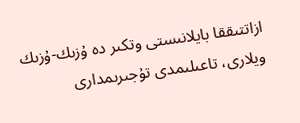ازاتتىققا بايلانىستى وتكىر دە ۇزىك-ۇزىك ويلارى، تاعىلىمدى تۇجىرىمدارى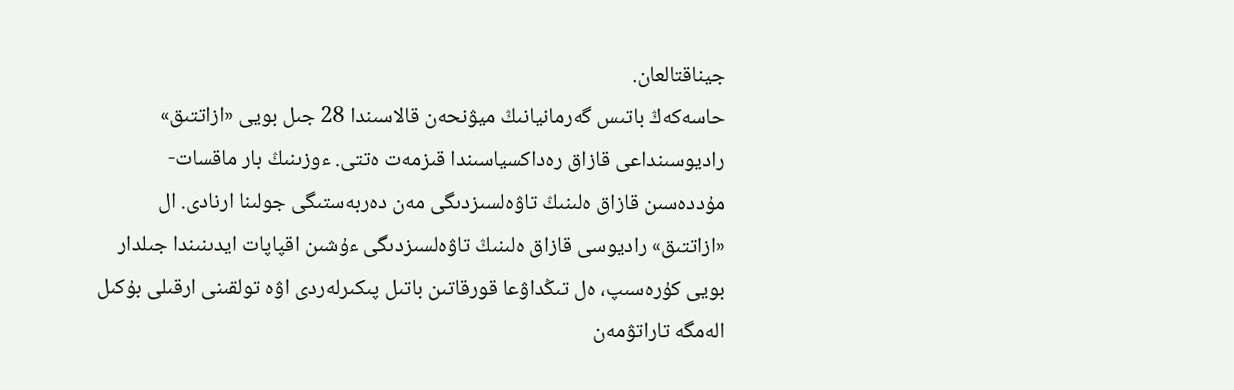جيناقتالعان.
حاسەكەڭ باتىس گەرمانيانىڭ ميۋنحەن قالاسىندا 28 جىل بويى «ازاتتىق» راديوسىنداعى قازاق رەداكسياسىندا قىزمەت ەتتى. ءوزىنىڭ بار ماقسات-مۇددەسىن قازاق ەلىنىڭ تاۋەلسىزدىگى مەن دەربەستىگى جولىنا ارنادى. ال «ازاتتىق» راديوسى قازاق ەلىنىڭ تاۋەلسىزدىگى ءۇشىن اقپاپات ايدىنىندا جىلدار بويى كۇرەسىپ، ەل تىڭداۋعا قورقاتىن باتىل پىكىرلەردى اۋە تولقىنى ارقىلى بۇكىل الەمگە تاراتۋمەن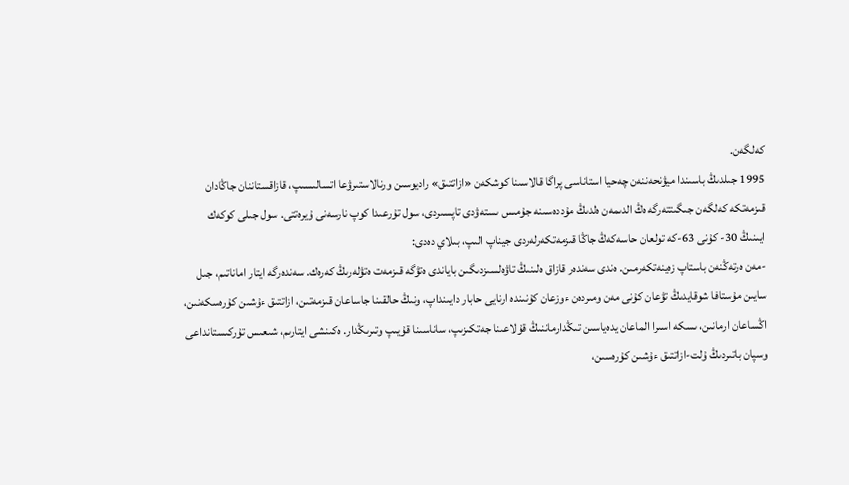كەلگەن.
1995 جىلدىڭ باسىندا ميۋنحەننەن چەحيا استاناسى پراگا قالاسىنا كوشكەن «ازاتتىق» راديوسىن ورنالاستىرۋعا اتسالىسىپ، قازاقستاننان جاڭادان قىزمەتكە كەلگەن جىگىتتەرگە ەڭ الدىمەن ەلدىڭ مۇددەسىنە جۇمىس ىستەۋدى تاپسىردى، سول تۇرعىدا كوپ نارسەنى ۇيرەتتى. سول جىلى كوكەك ايىنىڭ 30- كۇنى 63-كە تولعان حاسەكەڭ جاڭا قىزمەتكەرلەردى جيناپ الىپ، بىلاي دەدى:
-مەن ەرتەڭنەن باستاپ زەينەتكەرمىن. ەندى سەندەر قازاق ەلىنىڭ تاۋەلسىزدىگىن باياندى ەتۋگە قىزمەت ەتۋلەرىڭ كەرەك. سەندەرگە ايتار اماناتىم، جىل سايىن مۇستافا شوقايدىڭ تۋعان كۇنى مەن ومىردەن ءوزعان كۇنىندە ارنايى حابار دايىنداپ، ونىڭ حالقىنا جاساعان قىزمەتىن، ازاتتىق ءۇشىن كۇرەسكەنىن، اڭساعان ارمانىن، ىسكە اسىرا الماعان يدەياسىن تىڭدارماننىڭ قۇلاعىنا جەتكىزىپ، ساناسىنا قۇيىپ وتىرىڭدار. ەكىنشى ايتارىم، شىعىس تۇركىستانداعى وسپان باتىردىڭ ۇلت-ازاتتىق ءۇشىن كۇرەسىن،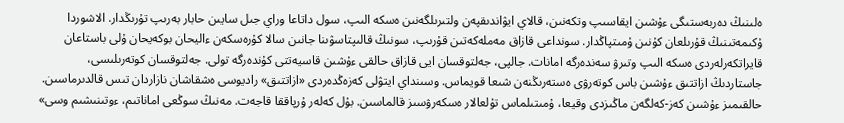ەلىنىڭ دەربەستىگى ءۇشىن ايقاسىپ وتكەنىن، قالاي ايۋاندىقپەن ولتىرىلگەنىن ەسكە الىپ، سول داتاعا وراي جىل سايىن حابار بەرىپ تۇرىڭدار. الاشوردا ۇكىمەتىنىڭ قۇرىلعان كۇنىن ۇمىتپاڭدار. سونداعى قازاق مەملەكەتىن قۇرىپ، سونىڭ قالىپتاسۋىنا جانىن سالا كۇرەسكەن ءاليحان بوكەيحان ۇلى باستاعان قايراتكەرلەردى ەسكە الىپ وتىرۋ سەندەرگە امانات. جالپى، جەلتوقسان ايى قازاق حالقى ءۇشىن قاسيەتتى كۇندەرگە تولى. جەلتوقسان كوتەرىلىسى، جاستاردىڭ ازاتتىق ءۇشىن باس كوتەرۋى ەستەرىڭنەن شىعا قويماس. وسىنداي ايتۋلى كەزەڭدەردى «ازاتتىق» راديوسى ەشقاشان نازاردان تىس قالدىرماسىن. حالقىمىز ءۇشىن كەز-كەلگەن ماڭىزدى وقيعا، ۇمىتىلماس تۇلعالار ەسكەرۋسىز قالماسىن. بۇل كەلەر ۇرپاققا قاجەت. مەنىڭ سوڭعى اماناتىم، ءوتىنىشىم وسى»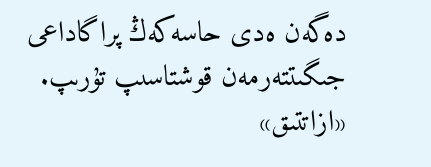دەگەن ەدى حاسەكەڭ پراگاداعى جىگىتتەرمەن قوشتاسىپ تۇرىپ.
«ازاتتىق»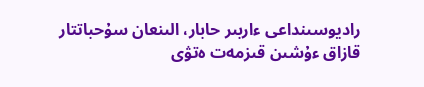راديوسىنداعى ءاربىر حابار، الىنعان سۇحباتتار قازاق ءۇشىن قىزمەت ەتۋى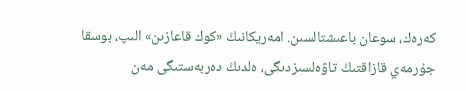كەرەك، سوعان باعىشتالسىن. امەريكانىڭ «كوك قاعازىن» الىپ، بوسقا جۇرمەي قازاقتىڭ تاۋەلسىزدىگى، ەلدىڭ دەربەستىگى مەن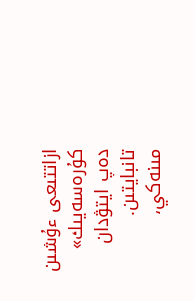ازاتتىعى ءۇشىن كۇرەسەيىك» دەپ ايتۋدان تانبايتىن. مىنەكي،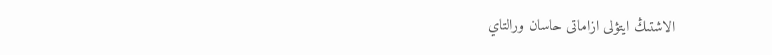الاشتىڭ ايتۋلى ازاماتى حاسان ورالتاي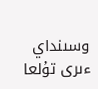وسىنداي ءىرى تۇلعا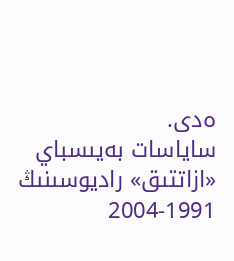ەدى.
ساياسات بەيىسباي
«ازاتتىق» راديوسىنىڭ 1991-2004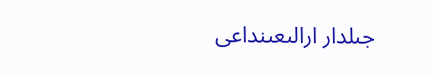جىلدار ارالىعىنداعى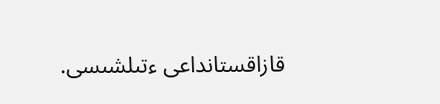قازاقستانداعى ءتىلشىسى.